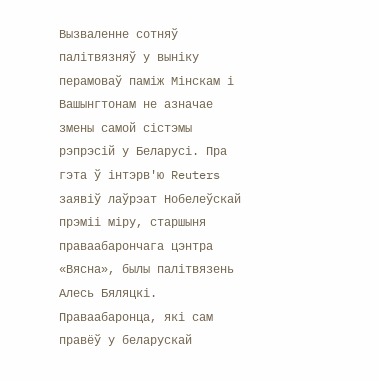Вызваленне сотняў палітвязняў у выніку перамоваў паміж Мінскам і Вашынгтонам не азначае змены самой сістэмы рэпрэсій у Беларусі. Пра гэта ў інтэрв'ю Reuters заявіў лаўрэат Нобелеўскай прэміі міру, старшыня праваабарончага цэнтра «Вясна», былы палітвязень Алесь Бяляцкі.
Праваабаронца, які сам правёў у беларускай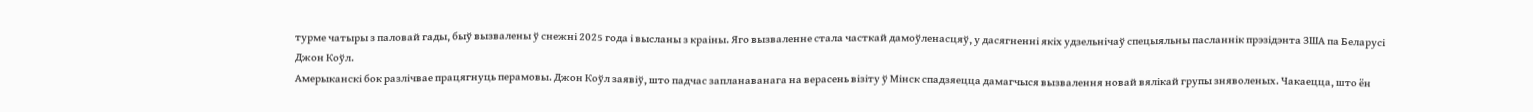турме чатыры з паловай гады, быў вызвалены ў снежні 2025 года і высланы з краіны. Яго вызваленне стала часткай дамоўленасцяў, у дасягненні якіх удзельнічаў спецыяльны пасланнік прэзідэнта ЗША па Беларусі Джон Коўл.
Амерыканскі бок разлічвае працягнуць перамовы. Джон Коўл заявіў, што падчас запланаванага на верасень візіту ў Мінск спадзяецца дамагчыся вызвалення новай вялікай групы зняволеных. Чакаецца, што ён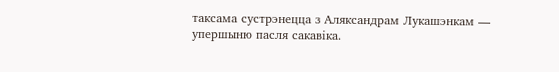таксама сустрэнецца з Аляксандрам Лукашэнкам — упершыню пасля сакавіка.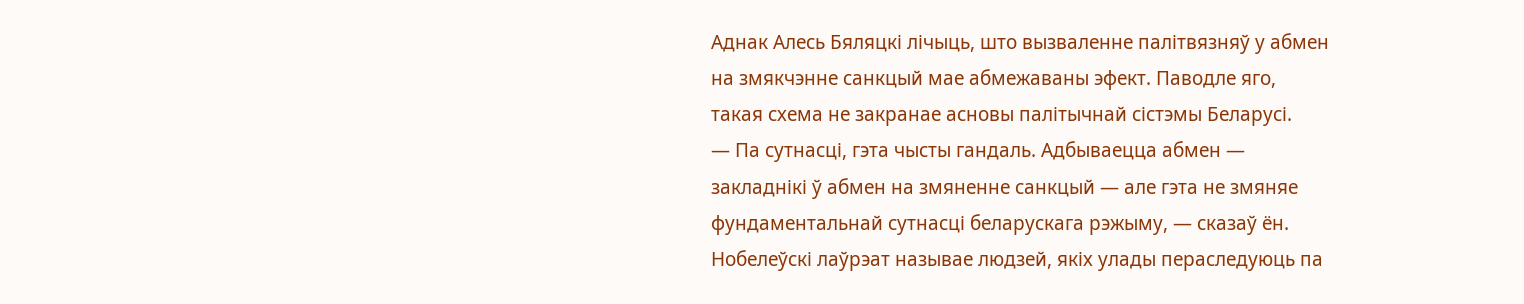Аднак Алесь Бяляцкі лічыць, што вызваленне палітвязняў у абмен на змякчэнне санкцый мае абмежаваны эфект. Паводле яго, такая схема не закранае асновы палітычнай сістэмы Беларусі.
— Па сутнасці, гэта чысты гандаль. Адбываецца абмен — закладнікі ў абмен на змяненне санкцый — але гэта не змяняе фундаментальнай сутнасці беларускага рэжыму, — сказаў ён.
Нобелеўскі лаўрэат называе людзей, якіх улады пераследуюць па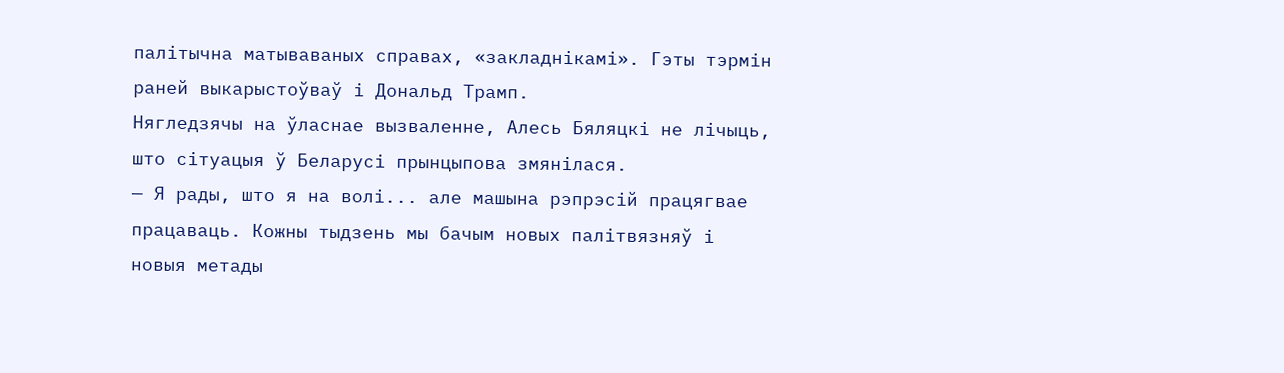палітычна матываваных справах, «закладнікамі». Гэты тэрмін раней выкарыстоўваў і Дональд Трамп.
Нягледзячы на ўласнае вызваленне, Алесь Бяляцкі не лічыць, што сітуацыя ў Беларусі прынцыпова змянілася.
— Я рады, што я на волі... але машына рэпрэсій працягвае працаваць. Кожны тыдзень мы бачым новых палітвязняў і новыя метады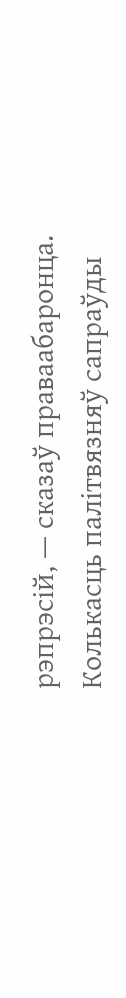рэпрэсій, — сказаў праваабаронца.
Колькасць палітвязняў сапраўды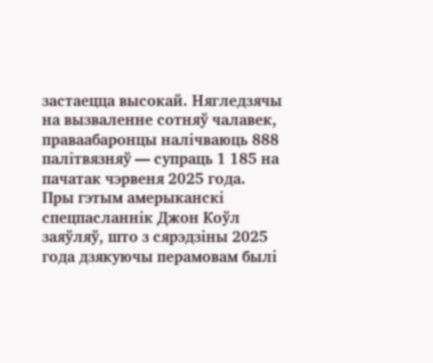застаецца высокай. Нягледзячы на вызваленне сотняў чалавек, праваабаронцы налічваюць 888 палітвязняў — супраць 1 185 на пачатак чэрвеня 2025 года.
Пры гэтым амерыканскі спецпасланнік Джон Коўл заяўляў, што з сярэдзіны 2025 года дзякуючы перамовам былі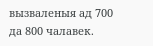вызваленыя ад 700 да 800 чалавек.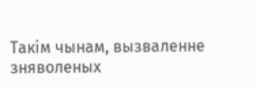Такім чынам, вызваленне зняволеных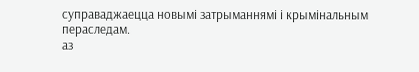суправаджаецца новымі затрыманнямі і крымінальным пераследам.
аз